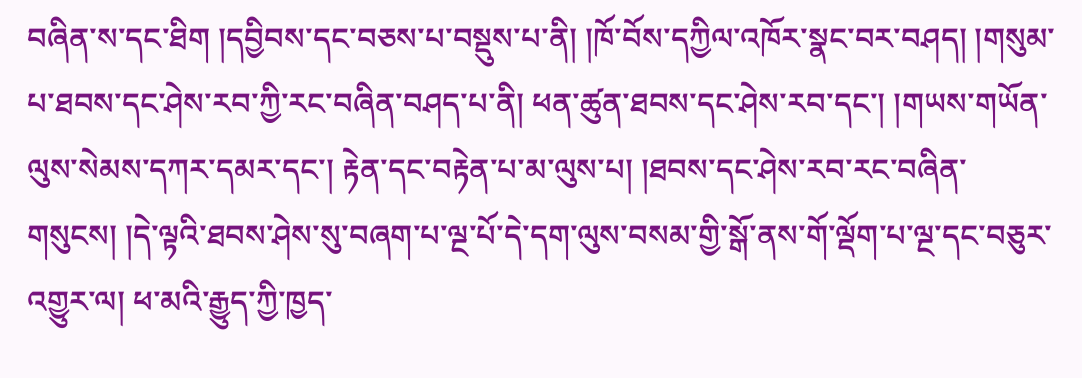བཞིན་ས་དང་ཐིག །དབྱིབས་དང་བཅས་པ་བསྡུས་པ་ནི། །ཁོ་བོས་དཀྱིལ་འཁོར་སྣང་བར་བཤད། །གསུམ་པ་ཐབས་དང་ཤེས་རབ་ཀྱི་རང་བཞིན་བཤད་པ་ནི། ཕན་ཚུན་ཐབས་དང་ཤེས་རབ་དང་། །གཡས་གཡོན་ལུས་སེམས་དཀར་དམར་དང་། རྟེན་དང་བརྟེན་པ་མ་ལུས་པ། །ཐབས་དང་ཤེས་རབ་རང་བཞིན་གསུངས། །དེ་ལྟའི་ཐབས་ཤེས་སུ་བཞག་པ་ལྔ་པོ་དེ་དག་ལུས་བསམ་གྱི་སྒོ་ནས་གོ་ལྡོག་པ་ལྔ་དང་བཅུར་འགྱུར་ལ། ཕ་མའི་རྒྱུད་ཀྱི་ཁྱད་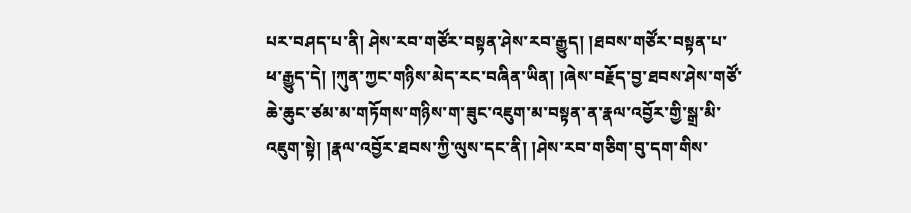པར་བཤད་པ་ནི། ཤེས་རབ་གཙོར་བསྟན་ཤེས་རབ་རྒྱུད། །ཐབས་གཙོར་བསྟན་པ་ཕ་རྒྱུད་དེ། །ཀུན་ཀྱང་གཉིས་མེད་རང་བཞིན་ཡིན། །ཞེས་བརྗོད་བྱ་ཐབས་ཤེས་གཙོ་ཆེ་ཆུང་ཙམ་མ་གཏོགས་གཉིས་ག་ཟུང་འཇུག་མ་བསྟན་ན་རྣལ་འབྱོར་གྱི་སྒྲ་མི་འཇུག་སྟེ། །རྣལ་འབྱོར་ཐབས་ཀྱི་ལུས་དང་ནི། །ཤེས་རབ་གཅིག་བུ་དག་གིས་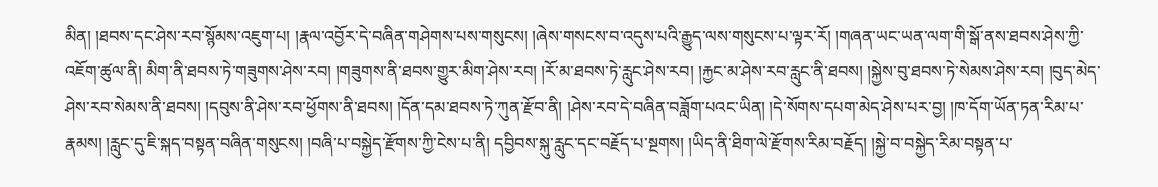མིན། །ཐབས་དང་ཤེས་རབ་སྙོམས་འཇུག་པ། །རྣལ་འབྱོར་དེ་བཞིན་གཤེགས་པས་གསུངས། །ཞེས་གསངས་བ་འདུས་པའི་རྒྱུད་ལས་གསུངས་པ་ལྟར་རོ། །གཞན་ཡང་ཡན་ལག་གི་སྒོ་ནས་ཐབས་ཤེས་ཀྱི་འཇོག་ཚུལ་ནི། མིག་ནི་ཐབས་ཏེ་གཟུགས་ཤེས་རབ། །གཟུགས་ནི་ཐབས་གྱུར་མིག་ཤེས་རབ། །རོ་མ་ཐབས་ཏེ་རླུང་ཤེས་རབ། །རྐྱང་མ་ཤེས་རབ་རླུང་ནི་ཐབས། །སྐྱེས་བུ་ཐབས་ཏེ་སེམས་ཤེས་རབ། །བུད་མེད་ཤེས་རབ་སེམས་ནི་ཐབས། །དབུས་ནི་ཤེས་རབ་ཕྱོགས་ནི་ཐབས། །དོན་དམ་ཐབས་ཏེ་ཀུན་རྫོབ་ནི། །ཤེས་རབ་དེ་བཞིན་བཟློག་པའང་ཡིན། །དེ་སོགས་དཔག་མེད་ཤེས་པར་བྱ། །ཁ་དོག་ཡོན་ཏན་རིམ་པ་རྣམས། །རླུང་དུ་ཇི་སྐད་བསྟན་བཞིན་གསུངས། །བཞི་པ་བསྐྱེད་རྫོགས་ཀྱི་ངེས་པ་ནི། དབྱིབས་སྐུ་རླུང་དང་བརྗོད་པ་སྔགས། །ཡིད་ནི་ཐིག་ལེ་རྫོགས་རིམ་བརྗོད། །སྐྱེ་བ་བསྐྱེད་རིམ་བསྟན་པ་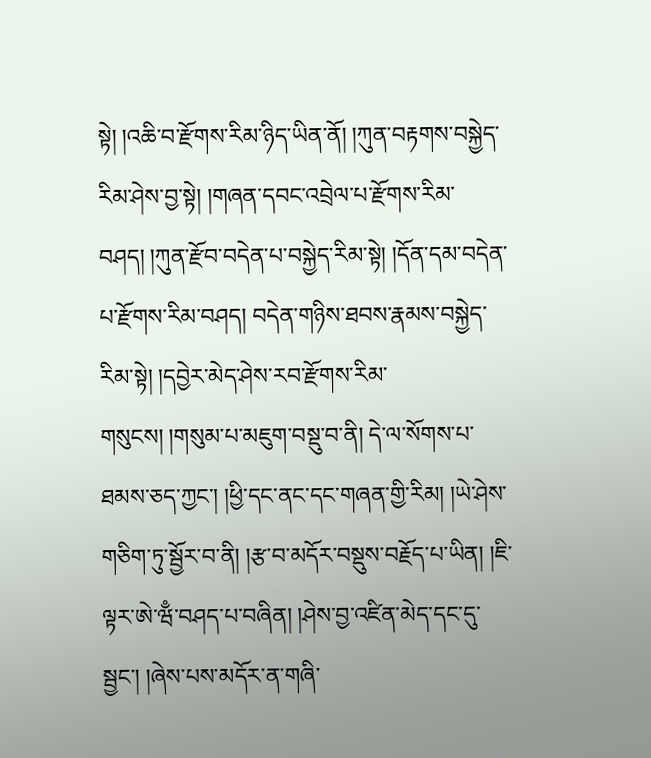སྟེ། །འཆི་བ་རྫོགས་རིམ་ཉིད་ཡིན་ནོ། །ཀུན་བརྟགས་བསྐྱེད་རིམ་ཤེས་བྱ་སྟེ། །གཞན་དབང་འབྲེལ་པ་རྫོགས་རིམ་བཤད། །ཀུན་རྫོབ་བདེན་པ་བསྐྱེད་རིམ་སྟེ། །དོན་དམ་བདེན་པ་རྫོགས་རིམ་བཤད། བདེན་གཉིས་ཐབས་རྣམས་བསྐྱེད་རིམ་སྟེ། །དབྱེར་མེད་ཤེས་རབ་རྫོགས་རིམ་གསུངས། །གསུམ་པ་མཇུག་བསྡུ་བ་ནི། དེ་ལ་སོགས་པ་ཐམས་ཅད་ཀྱང་། །ཕྱི་དང་ནང་དང་གཞན་གྱི་རིམ། །ཡེ་ཤེས་གཅིག་ཏུ་སྦྱོར་བ་ནི། །རྩ་བ་མདོར་བསྡུས་བརྗོད་པ་ཡིན། །ཇི་ལྟར་ཨེ་ཝྃ་བཤད་པ་བཞིན། །ཤེས་བྱ་འཛིན་མེད་དང་དུ་སྦྱང་། །ཞེས་པས་མདོར་ན་གཞི་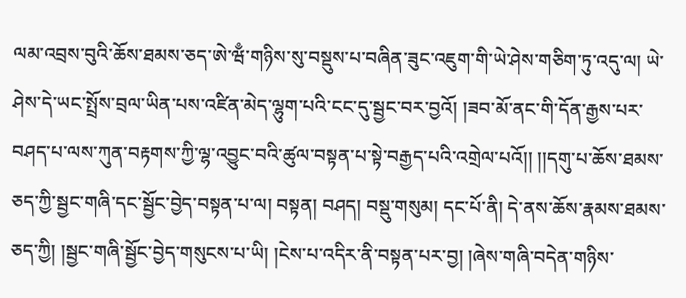ལམ་འབྲས་བུའི་ཆོས་ཐམས་ཅད་ཨེ་ཝྃ་གཉིས་སུ་བསྡུས་པ་བཞིན་ཟུང་འཇུག་གི་ཡེ་ཤེས་གཅིག་ཏུ་འདུ་ལ། ཡེ་ཤེས་དེ་ཡང་སྤྲོས་བྲལ་ཡིན་པས་འཛིན་མེད་ལྷུག་པའི་ངང་དུ་སྦྱང་བར་བྱའོ། །ཟབ་མོ་ནང་གི་དོན་རྒྱས་པར་བཤད་པ་ལས་ཀུན་བརྟགས་ཀྱི་ལྷ་འབྱུང་བའི་ཚུལ་བསྟན་པ་སྟེ་བརྒྱད་པའི་འགྲེལ་པའོ།། །།དགུ་པ་ཆོས་ཐམས་ཅད་ཀྱི་སྦྱང་གཞི་དང་སྦྱོང་བྱེད་བསྟན་པ་ལ། བསྟན། བཤད། བསྡུ་གསུམ། དང་པོ་ནི། དེ་ནས་ཆོས་རྣམས་ཐམས་ཅད་ཀྱི། །སྦྱང་གཞི་སྦྱོང་བྱེད་གསུངས་པ་ཡི། །ངེས་པ་འདིར་ནི་བསྟན་པར་བྱ། །ཞེས་གཞི་བདེན་གཉིས་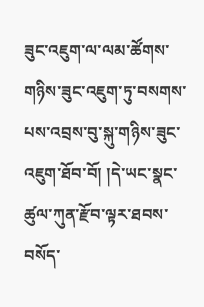ཟུང་འཇུག་ལ་ལམ་ཚོགས་གཉིས་ཟུང་འཇུག་ཏུ་བསགས་པས་འབྲས་བུ་སྐུ་གཉིས་ཟུང་འཇུག་ཐོབ་བོ། །དེ་ཡང་སྣང་ཚུལ་ཀུན་རྫོབ་ལྟར་ཐབས་བསོད་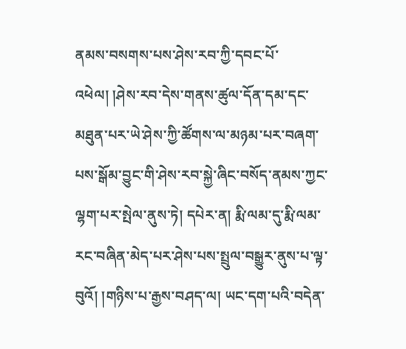ནམས་བསགས་པས་ཤེས་རབ་ཀྱི་དབང་པོ་འཕེལ། །ཤེས་རབ་དེས་གནས་ཚུལ་དོན་དམ་དང་མཐུན་པར་ཡེ་ཤེས་ཀྱི་ཚོགས་ལ་མཉམ་པར་བཞག་པས་སྒོམ་བྱུང་གི་ཤེས་རབ་སྐྱེ་ཞིང་བསོད་ནམས་ཀྱང་ལྷག་པར་སྤེལ་ནུས་ཏེ། དཔེར་ན། རྨི་ལམ་དུ་རྨི་ལམ་རང་བཞིན་མེད་པར་ཤེས་པས་སྤྲུལ་བསྒྱུར་ནུས་པ་ལྟ་བུའོ། །གཉིས་པ་རྒྱས་བཤད་ལ། ཡང་དག་པའི་བདེན་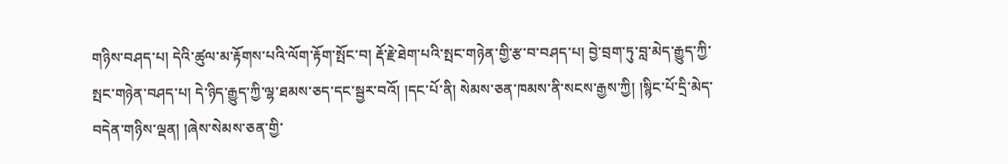གཉིས་བཤད་པ། དེའི་ཚུལ་མ་རྟོགས་པའི་ལོག་རྟོག་སྤོང་བ། རྡོ་རྗེ་ཐེག་པའི་སྤང་གཉེན་གྱི་རྩ་བ་བཤད་པ། བྱེ་བྲག་ཏུ་བླ་མེད་རྒྱུད་ཀྱི་སྤང་གཉེན་བཤད་པ། དེ་ཉིད་རྒྱུད་ཀྱི་ལྷ་ཐམས་ཅད་དང་སྦྱར་བའོ། །དང་པོ་ནི། སེམས་ཅན་ཁམས་ནི་སངས་རྒྱས་ཀྱི། །སྙིང་པོ་དྲི་མེད་བདེན་གཉིས་ལྡན། །ཞེས་སེམས་ཅན་གྱི་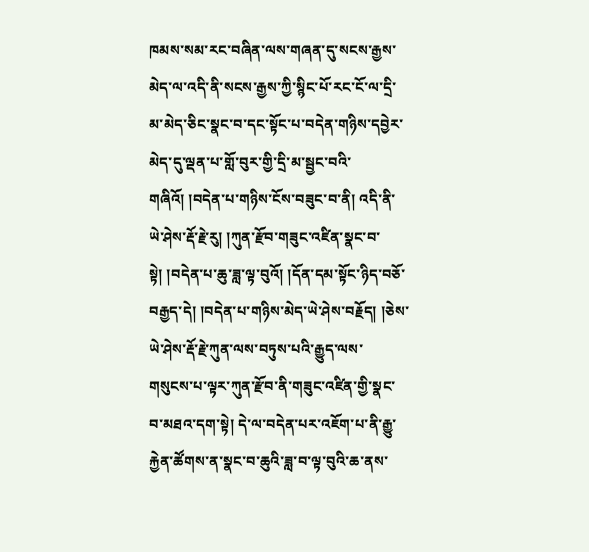ཁམས་སམ་རང་བཞིན་ལས་གཞན་དུ་སངས་རྒྱས་མེད་ལ་འདི་ནི་སངས་རྒྱས་ཀྱི་སྙིང་པོ་རང་ངོ་ལ་དྲི་མ་མེད་ཅིང་སྣང་བ་དང་སྟོང་པ་བདེན་གཉིས་དབྱེར་མེད་དུ་ལྡན་པ་གློ་བུར་གྱི་དྲི་མ་སྦྱང་བའི་གཞིའོ། །བདེན་པ་གཉིས་ངོས་བཟུང་བ་ནི། འདི་ནི་ཡེ་ཤེས་རྡོ་རྗེ་རུ། །ཀུན་རྫོབ་གཟུང་འཛིན་སྣང་བ་སྟེ། །བདེན་པ་ཆུ་ཟླ་ལྟ་བུའོ། །དོན་དམ་སྟོང་ཉིད་བཅོ་བརྒྱད་དེ། །བདེན་པ་གཉིས་མེད་ཡེ་ཤེས་བརྗོད། །ཅེས་ཡེ་ཤེས་རྡོ་རྗེ་ཀུན་ལས་བཏུས་པའི་རྒྱུད་ལས་གསུངས་པ་ལྟར་ཀུན་རྫོབ་ནི་གཟུང་འཛིན་གྱི་སྣང་བ་མཐའ་དག་སྟེ། དེ་ལ་བདེན་པར་འཇོག་པ་ནི་རྒྱུ་རྐྱེན་ཚོགས་ན་སྣང་བ་ཆུའི་ཟླ་བ་ལྟ་བུའི་ཆ་ནས་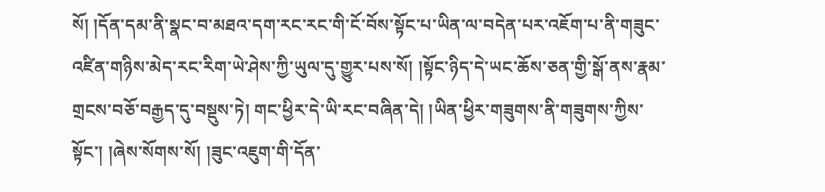སོ། །དོན་དམ་ནི་སྣང་བ་མཐའ་དག་རང་རང་གི་ངོ་བོས་སྟོང་པ་ཡིན་ལ་བདེན་པར་འཇོག་པ་ནི་གཟུང་འཛིན་གཉིས་མེད་རང་རིག་ཡེ་ཤེས་ཀྱི་ཡུལ་དུ་གྱུར་པས་སོ། །སྟོང་ཉིད་དེ་ཡང་ཆོས་ཅན་གྱི་སྒོ་ནས་རྣམ་གྲངས་བཅོ་བརྒྱད་དུ་བསྡུས་ཏེ། གང་ཕྱིར་དེ་ཡི་རང་བཞིན་དེ། །ཡིན་ཕྱིར་གཟུགས་ནི་གཟུགས་ཀྱིས་སྟོང་། །ཞེས་སོགས་སོ། །ཟུང་འཇུག་གི་དོན་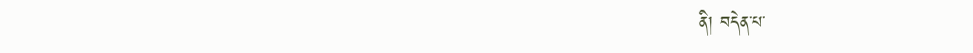ནི། བདེན་པ་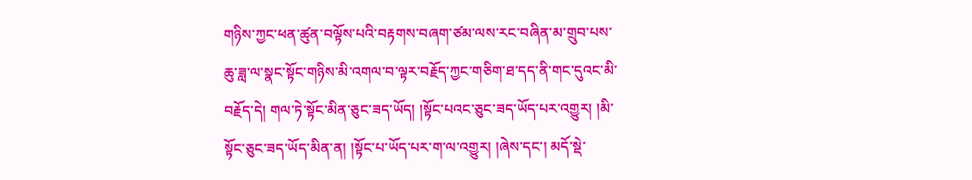གཉིས་ཀྱང་ཕན་ཚུན་བལྟོས་པའི་བརྟགས་བཞག་ཙམ་ལས་རང་བཞིན་མ་གྲུབ་པས་ཆུ་ཟླ་ལ་སྣང་སྟོང་གཉིས་མི་འགལ་བ་ལྟར་བརྗོད་ཀྱང་གཅིག་ཐ་དད་ནི་གང་དུའང་མི་བརྗོད་དེ། གལ་ཏེ་སྟོང་མིན་ཅུང་ཟད་ཡོད། །སྟོང་པའང་ཅུང་ཟད་ཡོད་པར་འགྱུར། །མི་སྟོང་ཅུང་ཟད་ཡོད་མིན་ན། །སྟོང་པ་ཡོད་པར་ག་ལ་འགྱུར། །ཞེས་དང་། མདོ་སྡེ་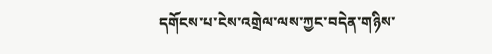དགོངས་པ་ངེས་འགྲེལ་ལས་ཀྱང་བདེན་གཉིས་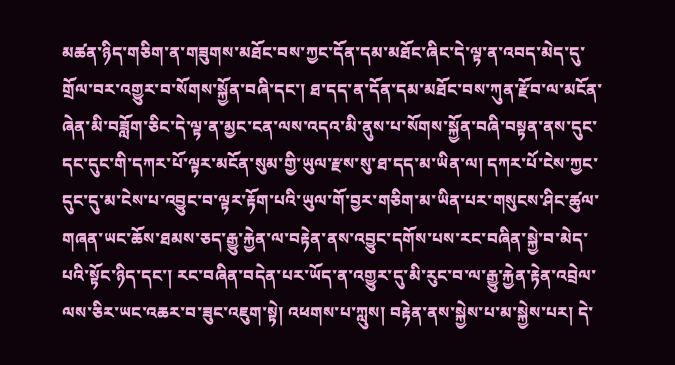མཚན་ཉིད་གཅིག་ན་གཟུགས་མཐོང་བས་ཀྱང་དོན་དམ་མཐོང་ཞིང་དེ་ལྟ་ན་འབད་མེད་དུ་གྲོལ་བར་འགྱུར་བ་སོགས་སྐྱོན་བཞི་དང་། ཐ་དད་ན་དོན་དམ་མཐོང་བས་ཀུན་རྫོབ་ལ་མངོན་ཞེན་མི་བཟློག་ཅིང་དེ་ལྟ་ན་མྱང་ངན་ལས་འདའ་མི་ནུས་པ་སོགས་སྐྱོན་བཞི་བསྟན་ནས་དུང་དང་དུང་གི་དཀར་པོ་ལྟར་མངོན་སུམ་གྱི་ཡུལ་རྫས་སུ་ཐ་དད་མ་ཡིན་ལ། དཀར་པོ་ངེས་ཀྱང་དུང་དུ་མ་ངེས་པ་འབྱུང་བ་ལྟར་རྟོག་པའི་ཡུལ་གོ་བྱར་གཅིག་མ་ཡིན་པར་གསུངས་ཤིང་ཚུལ་གཞན་ཡང་ཆོས་ཐམས་ཅད་རྒྱུ་རྐྱེན་ལ་བརྟེན་ནས་འབྱུང་དགོས་པས་རང་བཞིན་སྐྱེ་བ་མེད་པའི་སྟོང་ཉིད་དང་། རང་བཞིན་བདེན་པར་ཡོད་ན་འགྱུར་དུ་མི་རུང་བ་ལ་རྒྱུ་རྐྱེན་རྟེན་འབྲེལ་ལས་ཅིར་ཡང་འཆར་བ་ཟུང་འཇུག་སྟེ། འཕགས་པ་ཀླུས། བརྟེན་ནས་སྐྱེས་པ་མ་སྐྱེས་པར། དེ་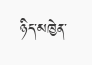ཉིད་མཁྱེན་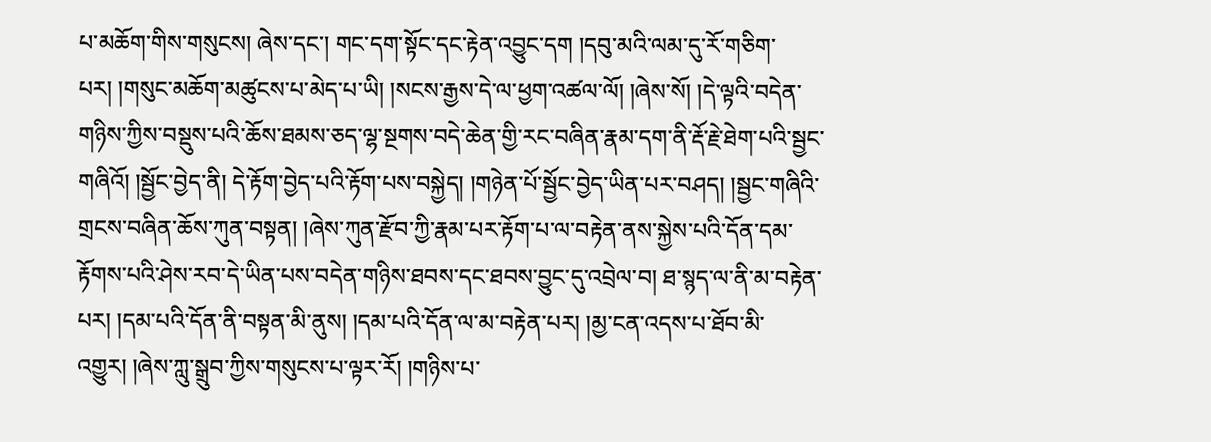པ་མཆོག་གིས་གསུངས། ཞེས་དང་། གང་དག་སྟོང་དང་རྟེན་འབྱུང་དག །དབུ་མའི་ལམ་དུ་རོ་གཅིག་པར། །གསུང་མཆོག་མཚུངས་པ་མེད་པ་ཡི། །སངས་རྒྱས་དེ་ལ་ཕྱག་འཚལ་ལོ། །ཞེས་སོ། །དེ་ལྟའི་བདེན་གཉིས་ཀྱིས་བསྡུས་པའི་ཆོས་ཐམས་ཅད་ལྷ་སྔགས་བདེ་ཆེན་གྱི་རང་བཞིན་རྣམ་དག་ནི་རྡོ་རྗེ་ཐེག་པའི་སྦྱང་གཞིའོ། །སྦྱོང་བྱེད་ནི། དེ་རྟོག་བྱེད་པའི་རྟོག་པས་བསྐྱེད། །གཉེན་པོ་སྦྱོང་བྱེད་ཡིན་པར་བཤད། །སྦྱང་གཞིའི་གྲངས་བཞིན་ཆོས་ཀུན་བསྟན། །ཞེས་ཀུན་རྫོབ་ཀྱི་རྣམ་པར་རྟོག་པ་ལ་བརྟེན་ནས་སྐྱེས་པའི་དོན་དམ་རྟོགས་པའི་ཤེས་རབ་དེ་ཡིན་པས་བདེན་གཉིས་ཐབས་དང་ཐབས་བྱུང་དུ་འབྲེལ་བ། ཐ་སྙད་ལ་ནི་མ་བརྟེན་པར། །དམ་པའི་དོན་ནི་བསྟན་མི་ནུས། །དམ་པའི་དོན་ལ་མ་བརྟེན་པར། །མྱ་ངན་འདས་པ་ཐོབ་མི་འགྱུར། །ཞེས་ཀླུ་སྒྲུབ་ཀྱིས་གསུངས་པ་ལྟར་རོ། །གཉིས་པ་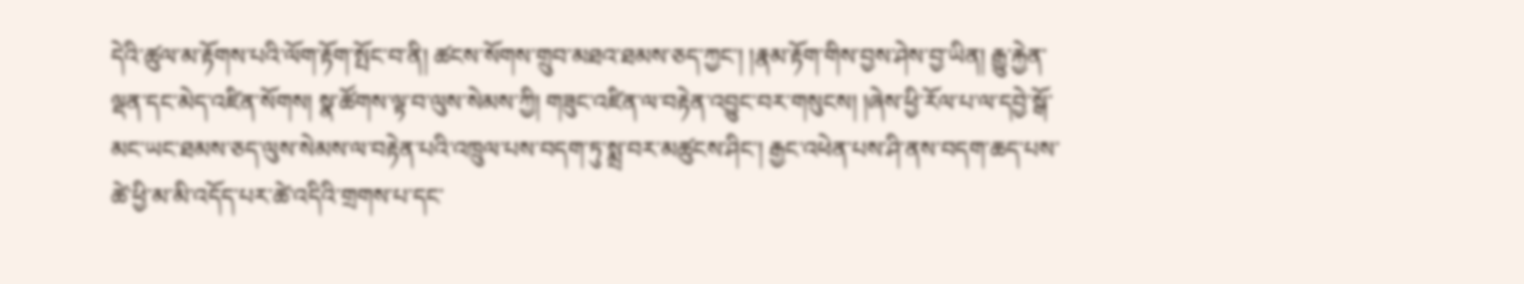དེའི་ཚུལ་མ་རྟོགས་པའི་ལོག་རྟོག་སྤོང་བ་ནི། ཚངས་སོགས་གྲུབ་མཐའ་ཐམས་ཅད་ཀྱང་། །རྣམ་རྟོག་གིས་བྱས་ཤེས་བྱ་ཡིན། རྒྱུ་རྐྱེན་ལྡན་དང་མེད་འཛིན་སོགས། སྣ་ཚོགས་ལྟ་བ་ལུས་སེམས་ཀྱི། གཟུང་འཛིན་ལ་བརྟེན་འབྱུང་བར་གསུངས། །ཞེས་ཕྱི་རོལ་པ་ལ་དབྱེ་སྒོ་མང་ཡང་ཐམས་ཅད་ལུས་སེམས་ལ་བརྟེན་པའི་འཁྲུལ་པས་བདག་ཏུ་སྨྲ་བར་མཚུངས་ཤིང་། རྒྱང་འཕེན་པས་ཤི་ནས་བདག་ཆད་པས་ཚེ་ཕྱི་མ་མི་འདོད་པར་ཚེ་འདིའི་གྲགས་པ་དང་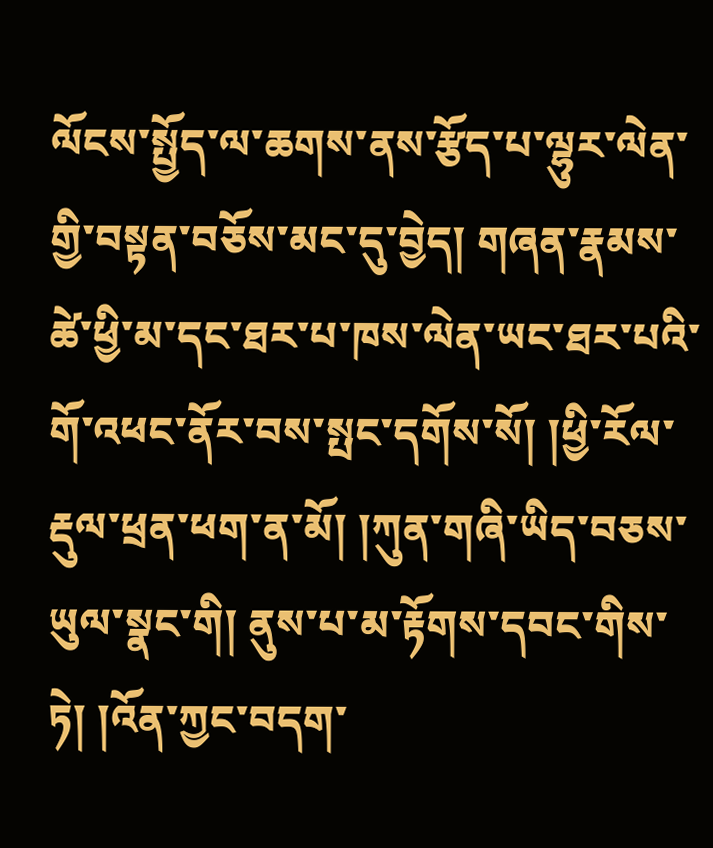ལོངས་སྤྱོད་ལ་ཆགས་ནས་རྩོད་པ་ལྷུར་ལེན་གྱི་བསྟན་བཅོས་མང་དུ་བྱེད། གཞན་རྣམས་ཚེ་ཕྱི་མ་དང་ཐར་པ་ཁས་ལེན་ཡང་ཐར་པའི་གོ་འཕང་ནོར་བས་སྤང་དགོས་སོ། །ཕྱི་རོལ་རྡུལ་ཕྲན་ཕག་ན་མོ། །ཀུན་གཞི་ཡིད་བཅས་ཡུལ་སྣང་གི། ནུས་པ་མ་རྟོགས་དབང་གིས་ཏེ། །འོན་ཀྱང་བདག་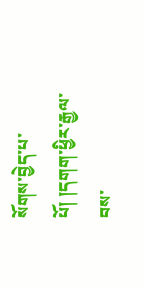སོགས་བྱེད་པ་པོ། །དགག་ཕྱིར་རྒྱལ་བས་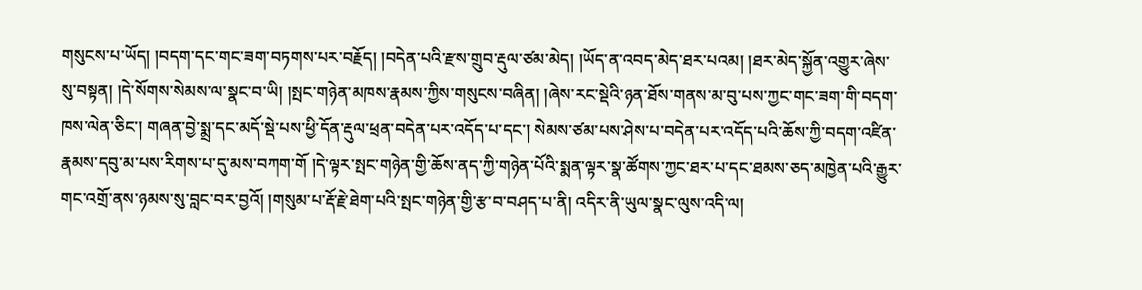གསུངས་པ་ཡོད། །བདག་དང་གང་ཟག་བཏགས་པར་བརྗོད། །བདེན་པའི་རྫས་གྲུབ་རྡུལ་ཙམ་མེད། །ཡོད་ན་འབད་མེད་ཐར་པའམ། །ཐར་མེད་སྐྱོན་འགྱུར་ཞེས་སུ་བསྟན། །དེ་སོགས་སེམས་ལ་སྣང་བ་ཡི། །སྤང་གཉེན་མཁས་རྣམས་ཀྱིས་གསུངས་བཞིན། །ཞེས་རང་སྡེའི་ཉན་ཐོས་གནས་མ་བུ་པས་ཀྱང་གང་ཟག་གི་བདག་ཁས་ལེན་ཅིང་། གཞན་བྱེ་སྨྲ་དང་མདོ་སྡེ་པས་ཕྱི་དོན་རྡུལ་ཕྲན་བདེན་པར་འདོད་པ་དང་། སེམས་ཙམ་པས་ཤེས་པ་བདེན་པར་འདོད་པའི་ཆོས་ཀྱི་བདག་འཛིན་རྣམས་དབུ་མ་པས་རིགས་པ་དུ་མས་བཀག་གོ །དེ་ལྟར་སྤང་གཉེན་གྱི་ཆོས་ནད་ཀྱི་གཉེན་པོའི་སྨན་ལྟར་སྣ་ཚོགས་ཀྱང་ཐར་པ་དང་ཐམས་ཅད་མཁྱེན་པའི་རྒྱུར་གང་འགྲོ་ནས་ཉམས་སུ་བླང་བར་བྱའོ། །གསུམ་པ་རྡོ་རྗེ་ཐེག་པའི་སྤང་གཉེན་གྱི་རྩ་བ་བཤད་པ་ནི། འདིར་ནི་ཡུལ་སྣང་ལུས་འདི་ལ།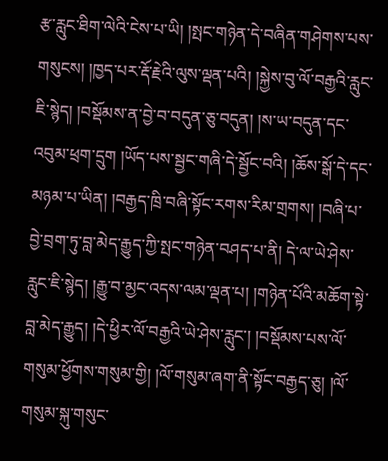རྩ་རླུང་ཐིག་ལེའི་ངེས་པ་ཡི། །སྤང་གཉེན་དེ་བཞིན་གཤེགས་པས་གསུངས། །ཁྱད་པར་རྡོ་རྗེའི་ལུས་ལྡན་པའི། །སྐྱེས་བུ་ལོ་བརྒྱའི་རླུང་ཇི་སྙེད། །བསྡོམས་ན་བྱེ་བ་བདུན་ཅུ་བདུན། །ས་ཡ་བདུན་དང་འབུམ་ཕྲག་དྲུག །ཡོད་པས་སྦྱང་གཞི་དེ་སྦྱོང་བའི། །ཆོས་སྒོ་དེ་དང་མཉམ་པ་ཡིན། །བརྒྱད་ཁྲི་བཞི་སྟོང་རགས་རིམ་གྲགས། །བཞི་པ་བྱེ་བྲག་ཏུ་བླ་མེད་རྒྱུད་ཀྱི་སྤང་གཉེན་བཤད་པ་ནི། དེ་ལ་ཡེ་ཤེས་རླུང་ཇི་སྙེད། །རྒྱུ་བ་མྱང་འདས་ལམ་ལྡན་པ། །གཉེན་པོའི་མཆོག་སྟེ་བླ་མེད་རྒྱུད། །དེ་ཕྱིར་ལོ་བརྒྱའི་ཡེ་ཤེས་རླུང་། །བསྡོམས་པས་ལོ་གསུམ་ཕྱོགས་གསུམ་གྱི། །ལོ་གསུམ་ཞག་ནི་སྟོང་བརྒྱད་ཅུ། །ལོ་གསུམ་སྐུ་གསུང་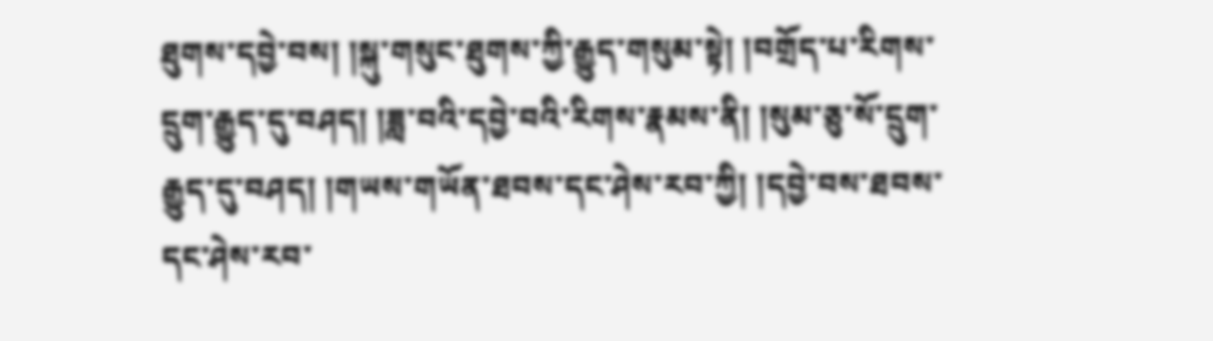ཐུགས་དབྱེ་བས། །སྐུ་གསུང་ཐུགས་ཀྱི་རྒྱུད་གསུམ་སྟེ། །བགྲོད་པ་རིགས་དྲུག་རྒྱུད་དུ་བཤད། །ཟླ་བའི་དབྱེ་བའི་རིགས་རྣམས་ནི། །སུམ་ཅུ་སོ་དྲུག་རྒྱུད་དུ་བཤད། །གཡས་གཡོན་ཐབས་དང་ཤེས་རབ་ཀྱི། །དབྱེ་བས་ཐབས་དང་ཤེས་རབ་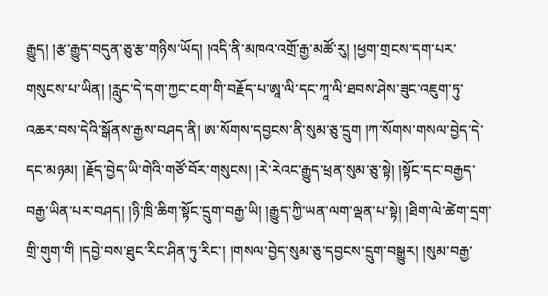རྒྱུད། །རྩ་རྒྱུད་བདུན་ཅུ་རྩ་གཉིས་ཡོད། །འདི་ནི་མཁའ་འགྲོ་རྒྱ་མཚོ་རུ། །ཕྱག་གྲངས་དག་པར་གསུངས་པ་ཡིན། །རླུང་དེ་དག་ཀྱང་ངག་གི་བརྗོད་པ་ཨཱ་ལི་དང་ཀཱ་ལི་ཐབས་ཤེས་ཟུང་འཇུག་ཏུ་འཆར་བས་དེའི་སྒོནས་རྒྱས་བཤད་ནི། ཨ་སོགས་དབྱངས་ནི་སུམ་ཅུ་དྲུག །ཀ་སོགས་གསལ་བྱེད་དེ་དང་མཉམ། །རྗོད་བྱེད་ཡི་གེའི་གཙོ་བོར་གསུངས། །རེ་རེའང་རྒྱུད་ཕྲན་སུམ་ཅུ་སྟེ། །སྟོང་དང་བརྒྱད་བརྒྱ་ཡིན་པར་བཤད། །ཉི་ཁྲི་ཆིག་སྟོང་དྲུག་བརྒྱ་ཡི། །རྒྱུད་ཀྱི་ཡན་ལག་ལྡན་པ་སྟེ། །ཐིག་ལེ་ཚེག་དྲག་གྲི་གུག་གི །དབྱེ་བས་ཐུང་རིང་ཤིན་ཏུ་རིང་། །གསལ་བྱེད་སུམ་ཅུ་དབྱངས་དྲུག་བསྒྱུར། །སུམ་བརྒྱ་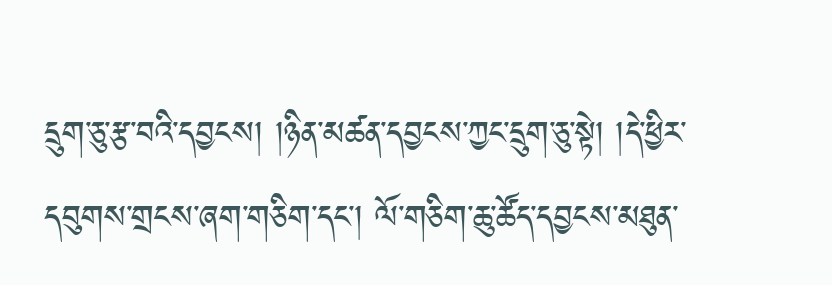དྲུག་ཅུ་རྩ་བའི་དབྱངས། །ཉིན་མཚན་དབྱངས་ཀྱང་དྲུག་ཅུ་སྟེ། །དེ་ཕྱིར་དབུགས་གྲངས་ཞག་གཅིག་དང་། ལོ་གཅིག་ཆུ་ཚོད་དབྱངས་མཐུན་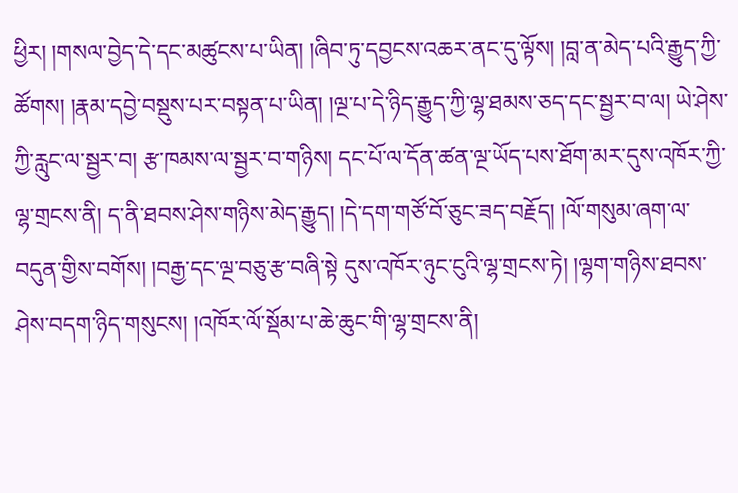ཕྱིར། །གསལ་བྱེད་དེ་དང་མཚུངས་པ་ཡིན། །ཞིབ་ཏུ་དབྱངས་འཆར་ནང་དུ་ལྟོས། །བླ་ན་མེད་པའི་རྒྱུད་ཀྱི་ཚོགས། །རྣམ་དབྱེ་བསྡུས་པར་བསྟན་པ་ཡིན། །ལྔ་པ་དེ་ཉིད་རྒྱུད་ཀྱི་ལྷ་ཐམས་ཅད་དང་སྦྱར་བ་ལ། ཡེ་ཤེས་ཀྱི་རླུང་ལ་སྦྱར་བ། རྩ་ཁམས་ལ་སྦྱར་བ་གཉིས། དང་པོ་ལ་དོན་ཚན་ལྔ་ཡོད་པས་ཐོག་མར་དུས་འཁོར་ཀྱི་ལྷ་གྲངས་ནི། ད་ནི་ཐབས་ཤེས་གཉིས་མེད་རྒྱུད། །དེ་དག་གཙོ་བོ་ཅུང་ཟད་བརྗོད། །ལོ་གསུམ་ཞག་ལ་བདུན་གྱིས་བགོས། །བརྒྱ་དང་ལྔ་བཅུ་རྩ་བཞི་སྟེ དུས་འཁོར་ཉུང་ངུའི་ལྷ་གྲངས་ཏེ། །ལྷག་གཉིས་ཐབས་ཤེས་བདག་ཉིད་གསུངས། །འཁོར་ལོ་སྡོམ་པ་ཆེ་ཆུང་གི་ལྷ་གྲངས་ནི།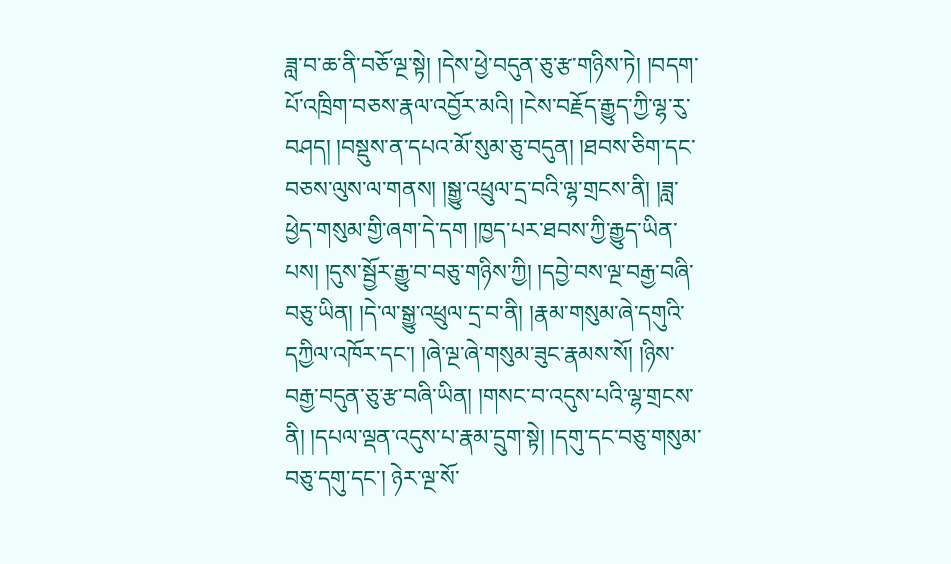ཟླ་བ་ཆ་ནི་བཅོ་ལྔ་སྟེ། །དེས་ཕྱེ་བདུན་ཅུ་རྩ་གཉིས་ཏེ། །བདག་པོ་འཁྲིག་བཅས་རྣལ་འབྱོར་མའི། །ངེས་བརྗོད་རྒྱུད་ཀྱི་ལྷ་རུ་བཤད། །བསྡུས་ན་དཔའ་མོ་སུམ་ཅུ་བདུན། །ཐབས་ཅིག་དང་བཅས་ལུས་ལ་གནས། །སྒྱུ་འཕྲུལ་དྲ་བའི་ལྷ་གྲངས་ནི། །ཟླ་ཕྱེད་གསུམ་གྱི་ཞག་དེ་དག །ཁྱད་པར་ཐབས་ཀྱི་རྒྱུད་ཡིན་པས། །དུས་སྦྱོར་རྒྱུ་བ་བཅུ་གཉིས་ཀྱི། །དབྱེ་བས་ལྔ་བརྒྱ་བཞི་བཅུ་ཡིན། །དེ་ལ་སྒྱུ་འཕྲུལ་དྲ་བ་ནི། །རྣམ་གསུམ་ཞེ་དགུའི་དཀྱིལ་འཁོར་དང་། །ཞེ་ལྔ་ཞེ་གསུམ་ཟུང་རྣམས་སོ། །ཉིས་བརྒྱ་བདུན་ཅུ་རྩ་བཞི་ཡིན། །གསང་བ་འདུས་པའི་ལྷ་གྲངས་ནི། །དཔལ་ལྡན་འདུས་པ་རྣམ་དྲུག་སྟེ། །དགུ་དང་བཅུ་གསུམ་བཅུ་དགུ་དང་། ཉེར་ལྔ་སོ་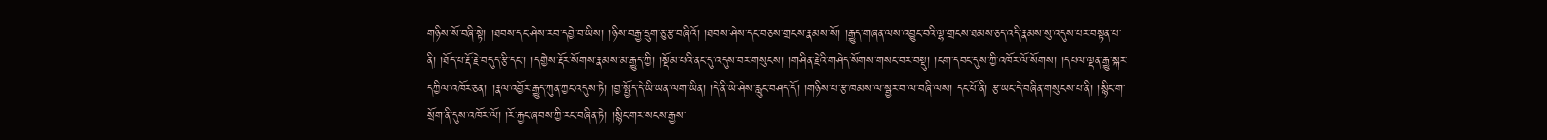གཉིས་སོ་བཞི་སྟེ། །ཐབས་དང་ཤེས་རབ་དབྱེ་བ་ཡིས། །ཉིས་བརྒྱ་དྲུག་ཅུ་རྩ་བཞིའོ། །ཐབས་ཤེས་དང་བཅས་གྲངས་རྣམས་སོ། །རྒྱུད་གཞན་ལས་འབྱུང་བའི་ལྷ་གྲངས་ཐམས་ཅད་འདི་རྣམས་སུ་འདུས་པར་བསྟན་པ་ནི། །ཐོད་པ་རྡོ་རྗེ་བདུད་རྩི་དང་། །དགྱེས་རྡོར་སོགས་རྣམས་མ་རྒྱུད་ཀྱི། །སྡོམ་པའི་ནང་དུ་འདུས་བར་གསུངས། །གཤིན་རྗེའི་གཤེད་སོགས་གསང་བར་བསྡུ། །ངག་དབང་དུས་ཀྱི་འཁོར་ལོ་སོགས། །དཔལ་ལྡན་རྒྱུ་སྐར་དཀྱིལ་འཁོར་ཅན། །རྣལ་འབྱོར་རྒྱུད་ཀུན་ཀྱང་འདུས་ཏེ། །བྱ་སྤྱོད་དེ་ཡི་ཡན་ལག་ཡིན། །དེ་ནི་ཡེ་ཤེས་རླུང་བཤད་དོ། །གཉིས་པ་རྩ་ཁམས་ལ་སྦྱར་བ་ལ་བཞི་ལས། དང་པོ་ནི། རྩ་ཡང་དེ་བཞིན་གསུངས་པ་ནི། །སྙིང་ག་སྲོག་ནི་དུས་འཁོར་ལོ། །རོ་རྐྱང་ཞབས་ཀྱི་རང་བཞིན་ཏེ། །སྙིང་གར་སངས་རྒྱས་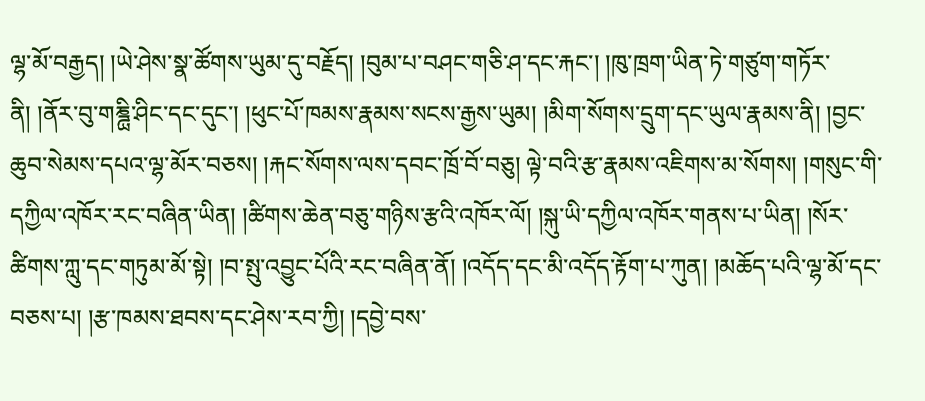ལྷ་མོ་བརྒྱད། །ཡེ་ཤེས་སྣ་ཚོགས་ཡུམ་དུ་བརྗོད། །བུམ་པ་བཤང་གཅི་ཤ་དང་རྐང་། །ཁུ་ཁྲག་ཡིན་ཏེ་གཙུག་གཏོར་ནི། །ནོར་བུ་གཎྜྻི་ཤིང་དང་དུང་། །ཕུང་པོ་ཁམས་རྣམས་སངས་རྒྱས་ཡུམ། །མིག་སོགས་དྲུག་དང་ཡུལ་རྣམས་ནི། །བྱང་ཆུབ་སེམས་དཔའ་ལྷ་མོར་བཅས། །རྐང་སོགས་ལས་དབང་ཁྲོ་བོ་བཅུ། ལྟེ་བའི་རྩ་རྣམས་འཇིགས་མ་སོགས། །གསུང་གི་དཀྱིལ་འཁོར་རང་བཞིན་ཡིན། །ཚིགས་ཆེན་བཅུ་གཉིས་རྩའི་འཁོར་ལོ། །སྐུ་ཡི་དཀྱིལ་འཁོར་གནས་པ་ཡིན། །སོར་ཚིགས་ཀླུ་དང་གཏུམ་མོ་སྟེ། །བ་སྤུ་འབྱུང་པོའི་རང་བཞིན་ནོ། །འདོད་དང་མི་འདོད་རྟོག་པ་ཀུན། །མཆོད་པའི་ལྷ་མོ་དང་བཅས་པ། །རྩ་ཁམས་ཐབས་དང་ཤེས་རབ་ཀྱི། །དབྱེ་བས་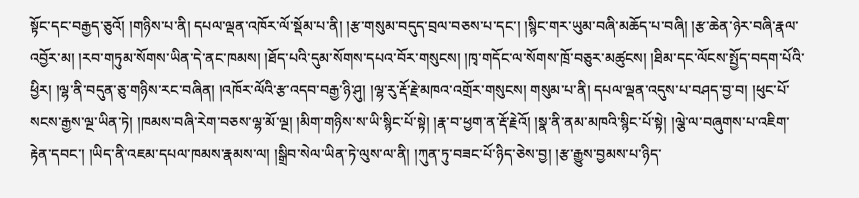སྟོང་དང་བརྒྱད་ཅུའོ། །གཉིས་པ་ནི། དཔལ་ལྡན་འཁོར་ལོ་སྡོམ་པ་ནི། །རྩ་གསུམ་བདུད་བྲལ་བཅས་པ་དང་། །སྙིང་གར་ཡུམ་བཞི་མཆོད་པ་བཞི། །རྩ་ཆེན་ཉེར་བཞི་རྣལ་འབྱོར་མ། །རབ་གཏུམ་སོགས་ཡིན་དེ་ནང་ཁམས། །ཐོད་པའི་དུམ་སོགས་དཔའ་བོར་གསུངས། །ཁྭ་གདོང་ལ་སོགས་ཁྲོ་བཅུར་མཚུངས། །ཐིམ་དང་ལོངས་སྤྱོད་བདག་པོའི་ཕྱིར། །ལྷ་ནི་བདུན་ཅུ་གཉིས་རང་བཞིན། །འཁོར་ལོའི་རྩ་འདབ་བརྒྱ་ཉི་ཤུ། །ལྷ་རུ་རྡོ་རྗེ་མཁའ་འགྲོར་གསུངས། གསུམ་པ་ནི། དཔལ་ལྡན་འདུས་པ་བཤད་བྱ་བ། །ཕུང་པོ་སངས་རྒྱས་ལྔ་ཡིན་ཏེ། །ཁམས་བཞི་རེག་བཅས་ལྷ་མོ་ལྔ། །མིག་གཉིས་ས་ཡི་སྙིང་པོ་སྟེ། །རྣ་བ་ཕྱག་ན་རྡོ་རྗེའོ། །སྣ་ནི་ནམ་མཁའི་སྙིང་པོ་སྟེ། །ལྕེ་ལ་བཞུགས་པ་འཇིག་རྟེན་དབང་། །ཡིད་ནི་འཇམ་དཔལ་ཁམས་རྣམས་ལ། །སྒྲིབ་སེལ་ཡིན་ཏེ་ལུས་ལ་ནི། །ཀུན་ཏུ་བཟང་པོ་ཉིད་ཅེས་བྱ། །རྩ་རྒྱུས་བྱམས་པ་ཉིད་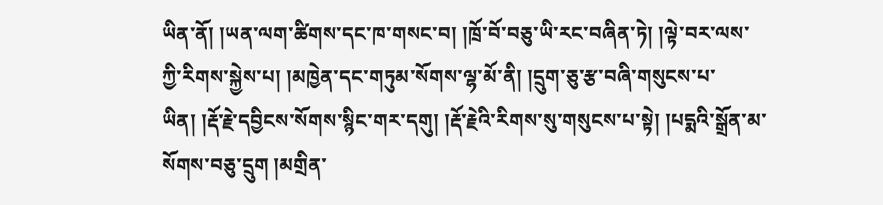ཡིན་ནོ། །ཡན་ལག་ཚིགས་དང་ཁ་གསང་བ། །ཁྲོ་བོ་བཅུ་ཡི་རང་བཞིན་ཏེ། །ལྟེ་བར་ལས་ཀྱི་རིགས་སྐྱེས་པ། །མཁྱེན་དང་གཏུམ་སོགས་ལྷ་མོ་ནི། །དྲུག་ཅུ་རྩ་བཞི་གསུངས་པ་ཡིན། །རྡོ་རྗེ་དབྱིངས་སོགས་སྙིང་གར་དགུ། །རྡོ་རྗེའི་རིགས་སུ་གསུངས་པ་སྟེ། །པདྨའི་སྒྲོན་མ་སོགས་བཅུ་དྲུག །མགྲིན་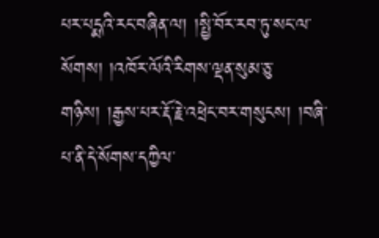པར་པདྨའི་རང་བཞིན་ལ། །སྤྱི་བོར་རབ་ཏུ་སང་ལ་སོགས། །འཁོར་ལོའི་རིགས་ལྡན་སུམ་ཅུ་གཉིས། །རྒྱས་པར་རྡོ་རྗེ་འཕྲེང་བར་གསུངས། །བཞི་པ་ནི་དེ་སོགས་དཀྱིལ་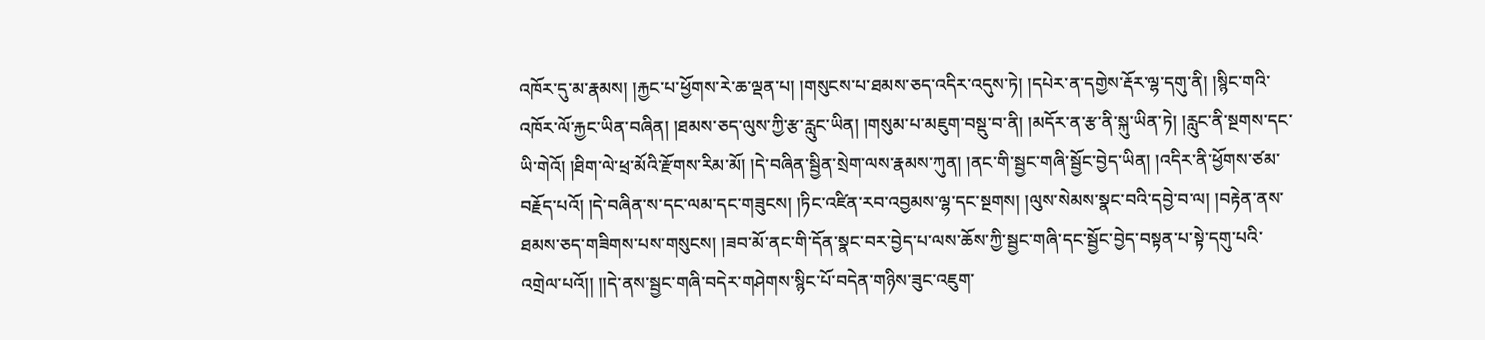འཁོར་དུ་མ་རྣམས། །རྐྱང་པ་ཕྱོགས་རེ་ཆ་ལྡན་པ། །གསུངས་པ་ཐམས་ཅད་འདིར་འདུས་ཏེ། །དཔེར་ན་དགྱེས་རྡོར་ལྷ་དགུ་ནི། །སྙིང་གའི་འཁོར་ལོ་རྐྱང་ཡིན་བཞིན། །ཐམས་ཅད་ལུས་ཀྱི་རྩ་རླུང་ཡིན། །གསུམ་པ་མཇུག་བསྡུ་བ་ནི། །མདོར་ན་རྩ་ནི་སྐུ་ཡིན་ཏེ། །རླུང་ནི་སྔགས་དང་ཡི་གེའོ། །ཐིག་ལེ་ཕྲ་མོའི་རྫོགས་རིམ་མོ། །དེ་བཞིན་སྦྱིན་སྲེག་ལས་རྣམས་ཀུན། །ནང་གི་སྦྱང་གཞི་སྦྱོང་བྱེད་ཡིན། །འདིར་ནི་ཕྱོགས་ཙམ་བརྗོད་པའོ། །དེ་བཞིན་ས་དང་ལམ་དང་གཟུངས། །ཏིང་འཛིན་རབ་འབྱམས་ལྷ་དང་སྔགས། །ལུས་སེམས་སྣང་བའི་དབྱེ་བ་ལ། །བརྟེན་ནས་ཐམས་ཅད་གཟིགས་པས་གསུངས། །ཟབ་མོ་ནང་གི་དོན་སྣང་བར་བྱེད་པ་ལས་ཆོས་ཀྱི་སྦྱང་གཞི་དང་སྦྱོང་བྱེད་བསྟན་པ་སྟེ་དགུ་པའི་འགྲེལ་པའོ།། །།དེ་ནས་སྦྱང་གཞི་བདེར་གཤེགས་སྙིང་པོ་བདེན་གཉིས་ཟུང་འཇུག་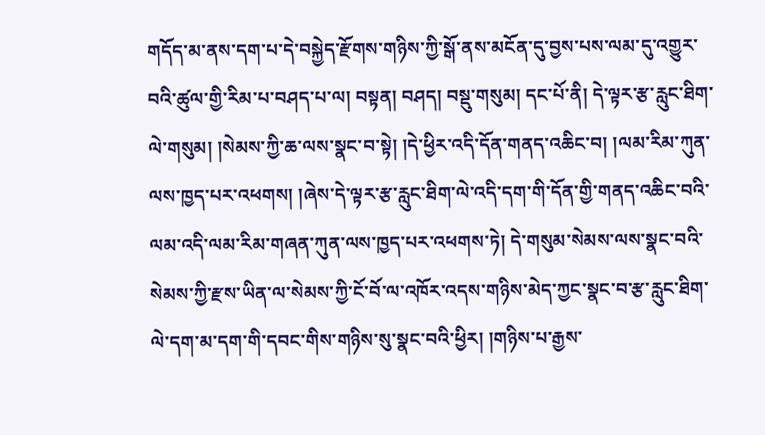གདོད་མ་ནས་དག་པ་དེ་བསྐྱེད་རྫོགས་གཉིས་ཀྱི་སྒོ་ནས་མངོན་དུ་བྱས་པས་ལམ་དུ་འགྱུར་བའི་ཚུལ་གྱི་རིམ་པ་བཤད་པ་ལ། བསྟན། བཤད། བསྡུ་གསུམ། དང་པོ་ནི། དེ་ལྟར་རྩ་རླུང་ཐིག་ལེ་གསུམ། །སེམས་ཀྱི་ཆ་ལས་སྣང་བ་སྟེ། །དེ་ཕྱིར་འདི་དོན་གནད་འཆིང་བ། །ལམ་རིམ་ཀུན་ལས་ཁྱད་པར་འཕགས། །ཞེས་དེ་ལྟར་རྩ་རླུང་ཐིག་ལེ་འདི་དག་གི་དོན་གྱི་གནད་འཆིང་བའི་ལམ་འདི་ལམ་རིམ་གཞན་ཀུན་ལས་ཁྱད་པར་འཕགས་ཏེ། དེ་གསུམ་སེམས་ལས་སྣང་བའི་སེམས་ཀྱི་རྫས་ཡིན་ལ་སེམས་ཀྱི་ངོ་བོ་ལ་འཁོར་འདས་གཉིས་མེད་ཀྱང་སྣང་བ་རྩ་རླུང་ཐིག་ལེ་དག་མ་དག་གི་དབང་གིས་གཉིས་སུ་སྣང་བའི་ཕྱིར། །གཉིས་པ་རྒྱས་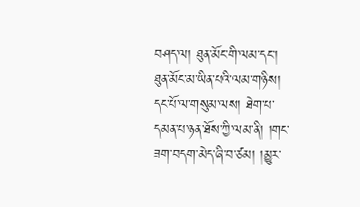བཤད་ལ། ཐུན་མོང་གི་ལམ་དང་། ཐུན་མོང་མ་ཡིན་པའི་ལམ་གཉིས། དང་པོ་ལ་གསུམ་ལས། ཐེག་པ་དམན་པ་ཉན་ཐོས་ཀྱི་ལམ་ནི། །གང་ཟག་བདག་མེད་ཞི་བ་ཙམ། །མྱུར་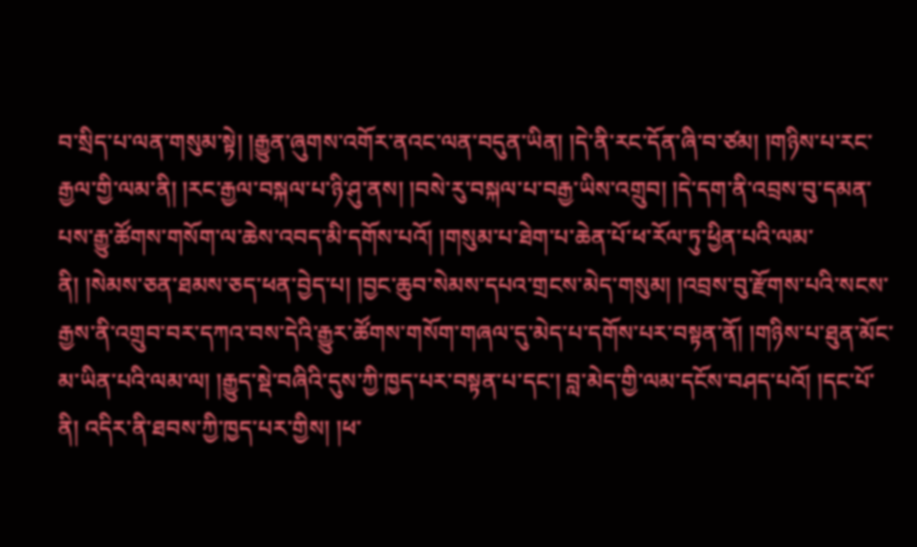བ་སྲིད་པ་ལན་གསུམ་སྟེ། །རྒྱུན་ཞུགས་འགོར་ནའང་ལན་བདུན་ཡིན། །དེ་ནི་རང་དོན་ཞི་བ་ཙམ། །གཉིས་པ་རང་རྒྱལ་གྱི་ལམ་ནི། །རང་རྒྱལ་བསྐལ་པ་ཉི་ཤུ་ནས། །བསེ་རུ་བསྐལ་པ་བརྒྱ་ཡིས་འགྲུབ། །དེ་དག་ནི་འབྲས་བུ་དམན་པས་རྒྱུ་ཚོགས་གསོག་ལ་ཆེས་འབད་མི་དགོས་པའོ། །གསུམ་པ་ཐེག་པ་ཆེན་པོ་ཕ་རོལ་ཏུ་ཕྱིན་པའི་ལམ་ནི། །སེམས་ཅན་ཐམས་ཅད་ཕན་བྱེད་པ། །བྱང་ཆུབ་སེམས་དཔའ་གྲངས་མེད་གསུམ། །འབྲས་བུ་རྫོགས་པའི་སངས་རྒྱས་ནི་འགྲུབ་བར་དཀའ་བས་དེའི་རྒྱུར་ཚོགས་གསོག་གཞལ་དུ་མེད་པ་དགོས་པར་བསྟན་ནོ། །གཉིས་པ་ཐུན་མོང་མ་ཡིན་པའི་ལམ་ལ། །རྒྱུད་སྡེ་བཞིའི་དུས་ཀྱི་ཁྱད་པར་བསྟན་པ་དང་། བླ་མེད་གྱི་ལམ་དངོས་བཤད་པའོ། །དང་པོ་ནི། འདིར་ནི་ཐབས་ཀྱི་ཁྱད་པར་གྱིས། །ཕ་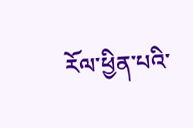རོལ་ཕྱིན་པའི་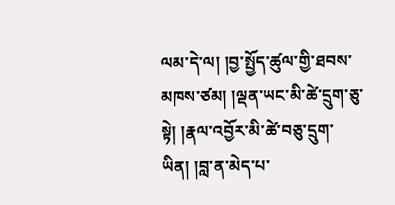ལམ་དེ་ལ། །བྱ་སྤྱོད་ཚུལ་གྱི་ཐབས་མཁས་ཙམ། །ལྡན་ཡང་མི་ཚེ་དྲུག་ཅུ་སྟེ། །རྣལ་འབྱོར་མི་ཚེ་བཅུ་དྲུག་ཡིན། །བླ་ན་མེད་པ་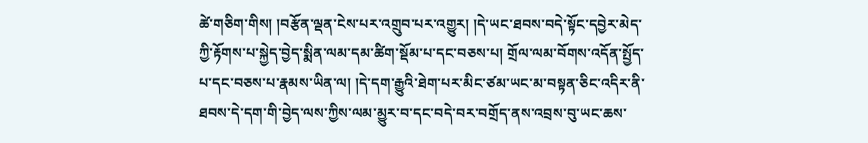ཚེ་གཅིག་གིས། །བརྩོན་ལྡན་ངེས་པར་འགྲུབ་པར་འགྱུར། །དེ་ཡང་ཐབས་བདེ་སྟོང་དབྱེར་མེད་ཀྱི་རྟོགས་པ་སྐྱེད་བྱེད་སྨིན་ལམ་དམ་ཚིག་སྡོམ་པ་དང་བཅས་པ། གྲོལ་ལམ་བོགས་འདོན་སྤྱོད་པ་དང་བཅས་པ་རྣམས་ཡིན་ལ། །དེ་དག་རྒྱུའི་ཐེག་པར་མིང་ཙམ་ཡང་མ་བསྟན་ཅིང་འདིར་ནི་ཐབས་དེ་དག་གི་བྱེད་ལས་ཀྱིས་ལམ་མྱུར་བ་དང་བདེ་བར་བགྲོད་ནས་འབྲས་བུ་ཡང་ཆས་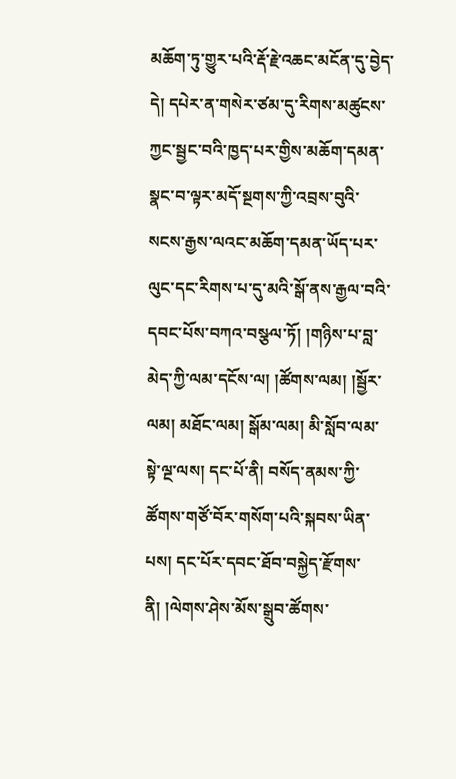མཆོག་ཏུ་གྱུར་པའི་རྡོ་རྗེ་འཆང་མངོན་དུ་བྱེད་དེ། དཔེར་ན་གསེར་ཙམ་དུ་རིགས་མཚུངས་ཀྱང་སྦྱང་བའི་ཁྱད་པར་གྱིས་མཆོག་དམན་སྣང་བ་ལྟར་མདོ་སྔགས་ཀྱི་འབྲས་བུའི་སངས་རྒྱས་ལའང་མཆོག་དམན་ཡོད་པར་ལུང་དང་རིགས་པ་དུ་མའི་སྒོ་ནས་རྒྱལ་བའི་དབང་པོས་བཀའ་བསྩལ་ཏོ། །གཉིས་པ་བླ་མེད་ཀྱི་ལམ་དངོས་ལ། །ཚོགས་ལམ། །སྦྱོར་ལམ། མཐོང་ལམ། སྒོམ་ལམ། མི་སློབ་ལམ་སྟེ་ལྔ་ལས། དང་པོ་ནི། བསོད་ནམས་ཀྱི་ཚོགས་གཙོ་བོར་གསོག་པའི་སྐབས་ཡིན་པས། དང་པོར་དབང་ཐོབ་བསྐྱེད་རྫོགས་ནི། །ལེགས་ཤེས་མོས་སྒྲུབ་ཚོགས་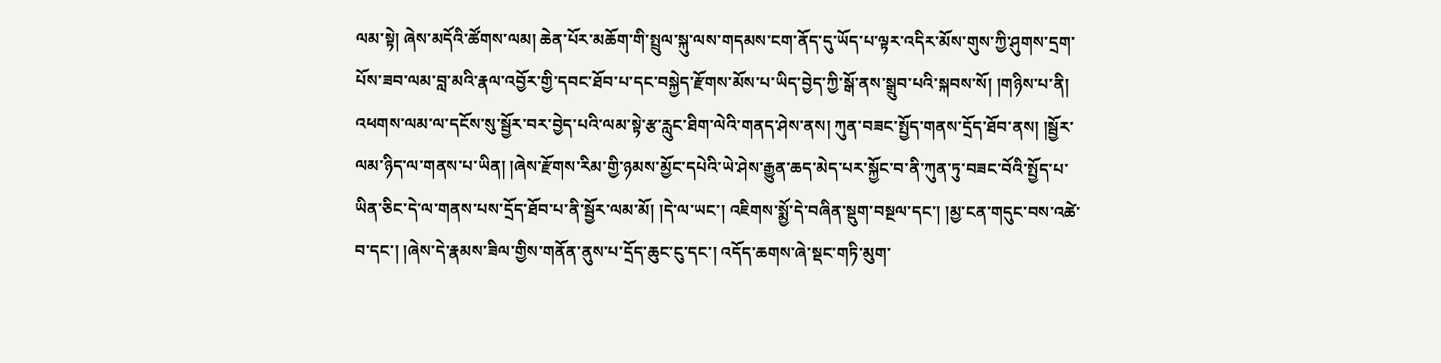ལམ་སྟེ། ཞེས་མདོའི་ཚོགས་ལམ། ཆེན་པོར་མཆོག་གི་སྤྲུལ་སྐུ་ལས་གདམས་ངག་ནོད་དུ་ཡོད་པ་ལྟར་འདིར་མོས་གུས་ཀྱི་ཤུགས་དྲག་པོས་ཟབ་ལམ་བླ་མའི་རྣལ་འབྱོར་གྱི་དབང་ཐོབ་པ་དང་བསྐྱེད་རྫོགས་མོས་པ་ཡིད་བྱེད་ཀྱི་སྒོ་ནས་སྒྲུབ་པའི་སྐབས་སོ། །གཉིས་པ་ནི། འཕགས་ལམ་ལ་དངོས་སུ་སྦྱོར་བར་བྱེད་པའི་ལམ་སྟེ་རྩ་རླུང་ཐིག་ལེའི་གནད་ཤེས་ནས། ཀུན་བཟང་སྤྱོད་གནས་དྲོད་ཐོབ་ནས། །སྦྱོར་ལམ་ཉིད་ལ་གནས་པ་ཡིན། །ཞེས་རྫོགས་རིམ་གྱི་ཉམས་མྱོང་དཔེའི་ཡེ་ཤེས་རྒྱུན་ཆད་མེད་པར་སྐྱོང་བ་ནི་ཀུན་ཏུ་བཟང་བོའི་སྤྱོད་པ་ཡིན་ཅིང་དེ་ལ་གནས་པས་དྲོད་ཐོབ་པ་ནི་སྦྱོར་ལམ་མོ། །དེ་ལ་ཡང་། འཇིགས་སྨྱོ་དེ་བཞིན་སྡུག་བསྔལ་དང་། །མྱ་ངན་གདུང་བས་འཚེ་བ་དང་། །ཞེས་དེ་རྣམས་ཟིལ་གྱིས་གནོན་ནུས་པ་དྲོད་ཆུང་ངུ་དང་། འདོད་ཆགས་ཞེ་སྡང་གཏི་མུག་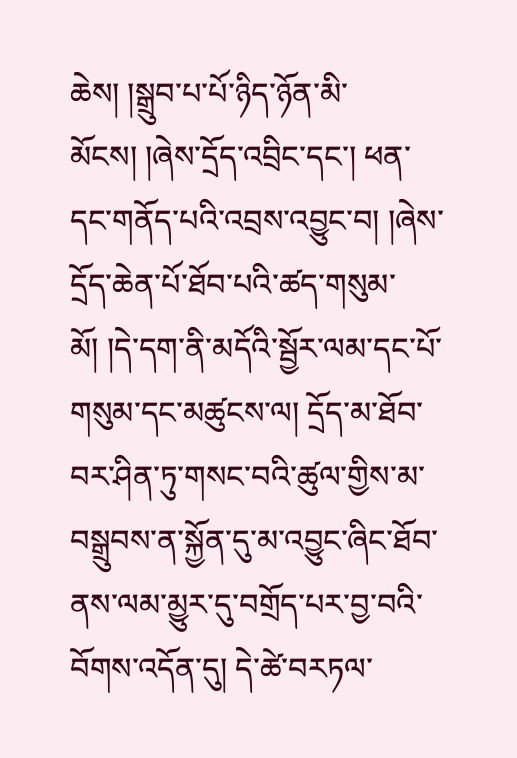ཆེས། །སྒྲུབ་པ་པོ་ཉིད་ཉོན་མི་མོངས། །ཞེས་དྲོད་འབྲིང་དང་། ཕན་དང་གནོད་པའི་འབྲས་འབྱུང་བ། །ཞེས་དྲོད་ཆེན་པོ་ཐོབ་པའི་ཚད་གསུམ་མོ། །དེ་དག་ནི་མདོའི་སྦྱོར་ལམ་དང་པོ་གསུམ་དང་མཚུངས་ལ། དྲོད་མ་ཐོབ་བར་ཤིན་ཏུ་གསང་བའི་ཚུལ་གྱིས་མ་བསྒྲུབས་ན་སྐྱོན་དུ་མ་འབྱུང་ཞིང་ཐོབ་ནས་ལམ་མྱུར་དུ་བགྲོད་པར་བྱ་བའི་བོགས་འདོན་དུ། དེ་ཚེ་བརཏལ་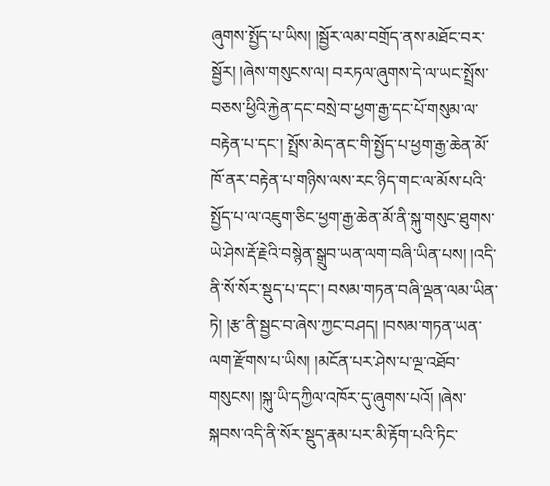ཞུགས་སྤྱོད་པ་ཡིས། །སྦྱོར་ལམ་བགྲོད་ནས་མཐོང་བར་སྦྱོར། །ཞེས་གསུངས་ལ། བརཏལ་ཞུགས་དེ་ལ་ཡང་སྤྲོས་བཅས་ཕྱིའི་རྐྱེན་དང་བསྲེ་བ་ཕྱག་རྒྱ་དང་པོ་གསུམ་ལ་བརྟེན་པ་དང་། སྤྲོས་མེད་ནང་གི་སྤྱོད་པ་ཕྱག་རྒྱ་ཆེན་མོ་ཁོ་ནར་བརྟེན་པ་གཉིས་ལས་རང་ཉིད་གང་ལ་མོས་པའི་སྤྱོད་པ་ལ་འཇུག་ཅིང་ཕྱག་རྒྱ་ཆེན་མོ་ནི་སྐུ་གསུང་ཐུགས་ཡེ་ཤེས་རྡོ་རྗེའི་བསྙེན་སྒྲུབ་ཡན་ལག་བཞི་ཡིན་པས། །འདི་ནི་སོ་སོར་སྡུད་པ་དང་། བསམ་གཏན་བཞི་ལྡན་ལམ་ཡིན་ཏེ། །རྩ་ནི་སྦྱང་བ་ཞེས་ཀྱང་བཤད། །བསམ་གཏན་ཡན་ལག་རྫོགས་པ་ཡིས། །མངོན་པར་ཤེས་པ་ལྔ་འཐོབ་གསུངས། །སྐུ་ཡི་དཀྱིལ་འཁོར་དུ་ཞུགས་པའོ། །ཞེས་སྐབས་འདི་ནི་སོར་སྡུད་རྣམ་པར་མི་རྟོག་པའི་ཏིང་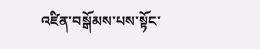འཛིན་བསྒོམས་པས་སྟོང་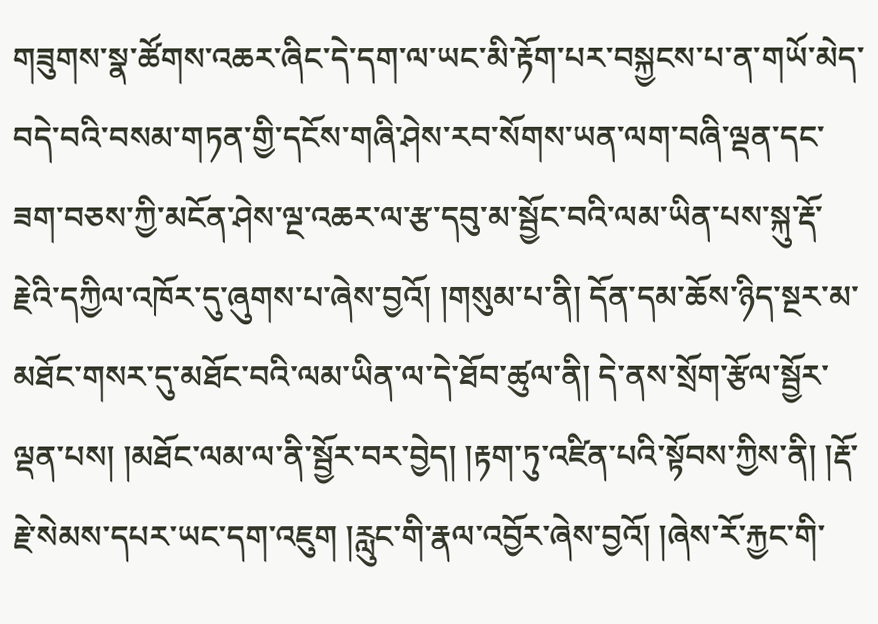གཟུགས་སྣ་ཚོགས་འཆར་ཞིང་དེ་དག་ལ་ཡང་མི་རྟོག་པར་བསྐྱངས་པ་ན་གཡོ་མེད་བདེ་བའི་བསམ་གཏན་གྱི་དངོས་གཞི་ཤེས་རབ་སོགས་ཡན་ལག་བཞི་ལྡན་དང་ཟག་བཅས་ཀྱི་མངོན་ཤེས་ལྔ་འཆར་ལ་རྩ་དབུ་མ་སྦྱོང་བའི་ལམ་ཡིན་པས་སྐུ་རྡོ་རྗེའི་དཀྱིལ་འཁོར་དུ་ཞུགས་པ་ཞེས་བྱའོ། །གསུམ་པ་ནི། དོན་དམ་ཆོས་ཉིད་སྔར་མ་མཐོང་གསར་དུ་མཐོང་བའི་ལམ་ཡིན་ལ་དེ་ཐོབ་ཚུལ་ནི། དེ་ནས་སྲོག་རྩོལ་སྦྱོར་ལྡན་པས། །མཐོང་ལམ་ལ་ནི་སྦྱོར་བར་བྱེད། །རྟག་ཏུ་འཛིན་པའི་སྟོབས་ཀྱིས་ནི། །རྡོ་རྗེ་སེམས་དཔར་ཡང་དག་འཇུག །རླུང་གི་རྣལ་འབྱོར་ཞེས་བྱའོ། །ཞེས་རོ་རྐྱང་གི་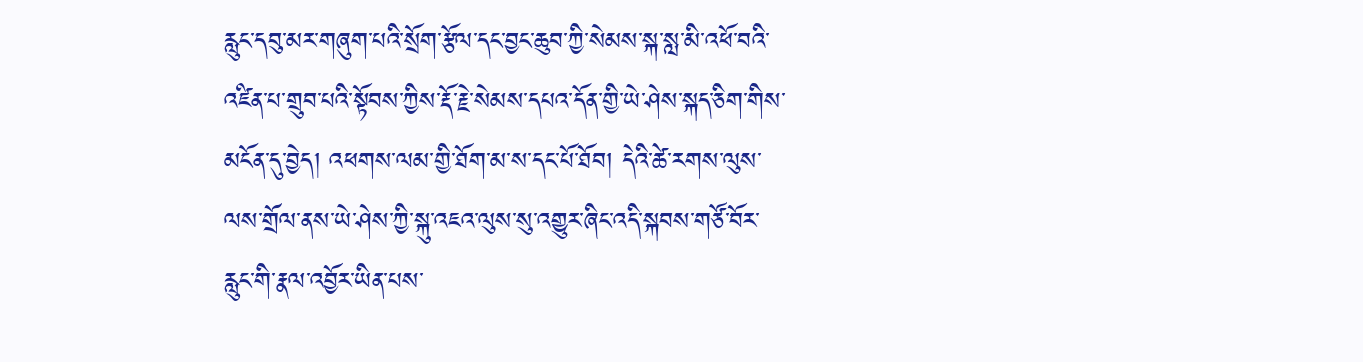རླུང་དབུ་མར་གཞུག་པའི་སྲོག་རྩོལ་དང་བྱང་ཆུབ་ཀྱི་སེམས་སྐ་སླ་མི་འཕོ་བའི་འཛིན་པ་གྲུབ་པའི་སྟོབས་ཀྱིས་རྡོ་རྗེ་སེམས་དཔའ་དོན་གྱི་ཡེ་ཤེས་སྐད་ཅིག་གིས་མངོན་དུ་བྱེད། འཕགས་ལམ་གྱི་ཐོག་མ་ས་དང་པོ་ཐོབ། དེའི་ཚེ་རགས་ལུས་ལས་གྲོལ་ནས་ཡེ་ཤེས་ཀྱི་སྐུ་འཇའ་ལུས་སུ་འགྱུར་ཞིང་འདི་སྐབས་གཙོ་བོར་རླུང་གི་རྣལ་འབྱོར་ཡིན་པས་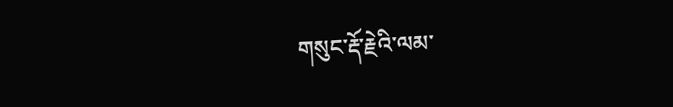གསུང་རྡོ་རྗེའི་ལམ་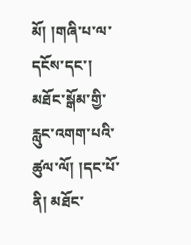མོ། །གཞི་པ་ལ་དངོས་དང་། མཐོང་སྒོམ་གྱི་རླུང་འགག་པའི་ཚུལ་ལོ། །དང་པོ་ནི། མཐོང་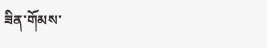ཟིན་གོམས་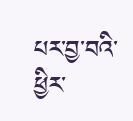པར་བྱ་བའི་ཕྱིར་